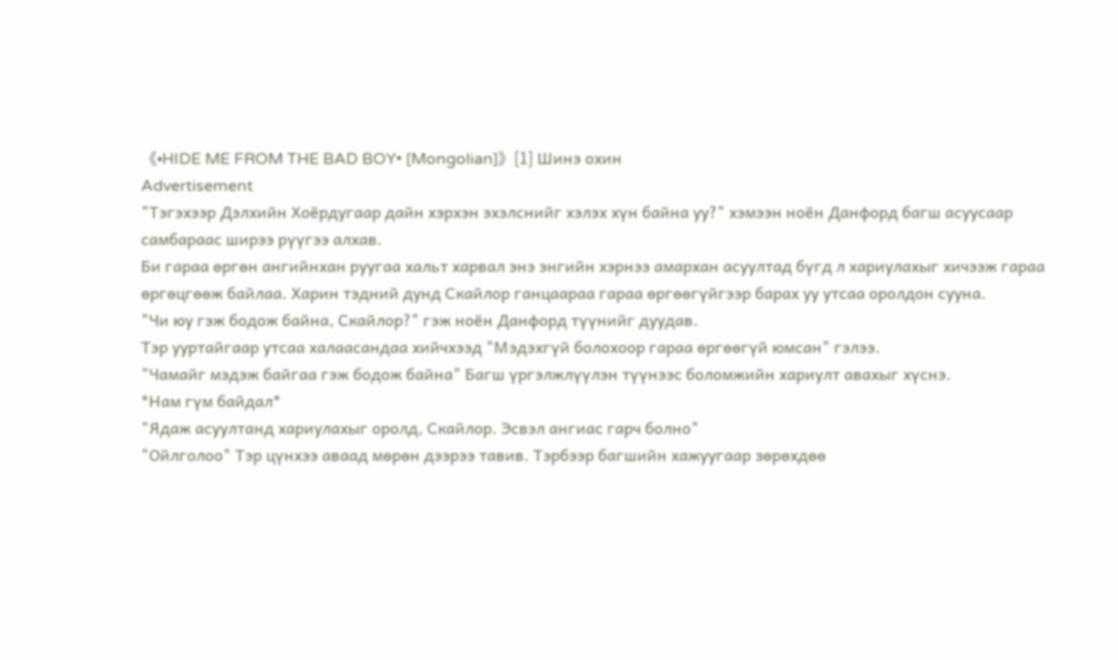《•HIDE ME FROM THE BAD BOY• [Mongolian]》[1] Шинэ охин
Advertisement
"Тэгэхээр Дэлхийн Хоёрдугаар дайн хэрхэн эхэлснийг хэлэх хүн байна уу?" хэмээн ноён Данфорд багш асуусаар самбараас ширээ рүүгээ алхав.
Би гараа өргөн ангийнхан руугаа хальт харвал энэ энгийн хэрнээ амархан асуултад бүгд л хариулахыг хичээж гараа өргөцгөөж байлаа. Харин тэдний дунд Скайлор ганцаараа гараа өргөөгүйгээр барах уу утсаа оролдон сууна.
"Чи юу гэж бодож байна, Скайлор?" гэж ноён Данфорд түүнийг дуудав.
Тэр ууртайгаар утсаа халаасандаа хийчхээд "Мэдэхгүй болохоор гараа өргөөгүй юмсан" гэлээ.
"Чамайг мэдэж байгаа гэж бодож байна" Багш үргэлжлүүлэн түүнээс боломжийн хариулт авахыг хүснэ.
*Нам гүм байдал*
"Ядаж асуултанд хариулахыг оролд, Скайлор. Эсвэл ангиас гарч болно"
"Ойлголоо" Тэр цүнхээ аваад мөрөн дээрээ тавив. Тэрбээр багшийн хажуугаар зөрөхдөө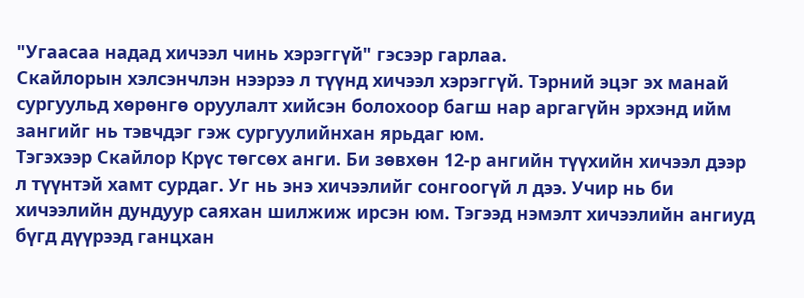"Угаасаа надад хичээл чинь хэрэггүй" гэсээр гарлаа.
Скайлорын хэлсэнчлэн нээрээ л түүнд хичээл хэрэггүй. Тэрний эцэг эх манай сургуульд хөрөнгө оруулалт хийсэн болохоор багш нар аргагүйн эрхэнд ийм зангийг нь тэвчдэг гэж сургуулийнхан ярьдаг юм.
Тэгэхээр Скайлор Крүс төгсөх анги. Би зөвхөн 12-р ангийн түүхийн хичээл дээр л түүнтэй хамт сурдаг. Уг нь энэ хичээлийг сонгоогүй л дээ. Учир нь би хичээлийн дундуур саяхан шилжиж ирсэн юм. Тэгээд нэмэлт хичээлийн ангиуд бүгд дүүрээд ганцхан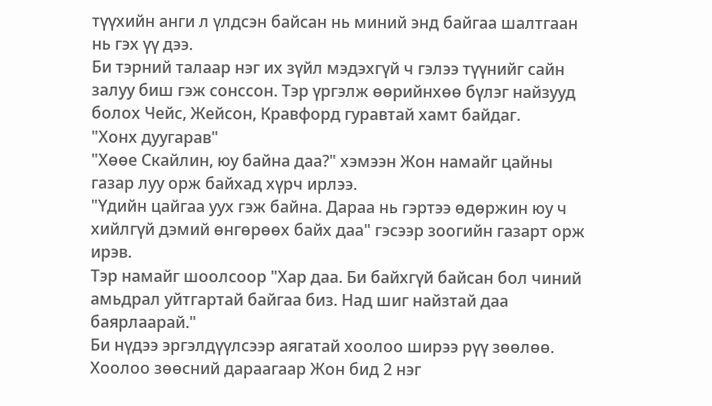түүхийн анги л үлдсэн байсан нь миний энд байгаа шалтгаан нь гэх үү дээ.
Би тэрний талаар нэг их зүйл мэдэхгүй ч гэлээ түүнийг сайн залуу биш гэж сонссон. Тэр үргэлж өөрийнхөө бүлэг найзууд болох Чейс, Жейсон, Кравфорд гуравтай хамт байдаг.
"Хонх дуугарав"
"Хөөе Скайлин, юу байна даа?" хэмээн Жон намайг цайны газар луу орж байхад хүрч ирлээ.
"Үдийн цайгаа уух гэж байна. Дараа нь гэртээ өдөржин юу ч хийлгүй дэмий өнгөрөөх байх даа" гэсээр зоогийн газарт орж ирэв.
Тэр намайг шоолсоор "Хар даа. Би байхгүй байсан бол чиний амьдрал уйтгартай байгаа биз. Над шиг найзтай даа баярлаарай."
Би нүдээ эргэлдүүлсээр аягатай хоолоо ширээ рүү зөөлөө.
Хоолоо зөөсний дараагаар Жон бид 2 нэг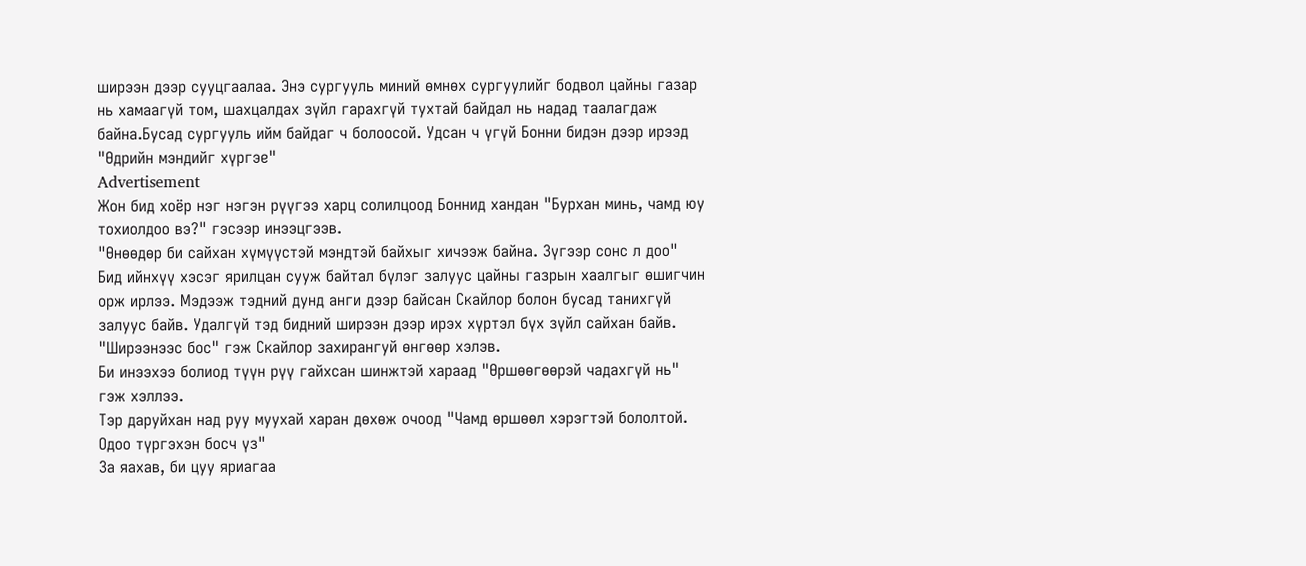ширээн дээр сууцгаалаа. Энэ сургууль миний өмнөх сургуулийг бодвол цайны газар нь хамаагүй том, шахцалдах зүйл гарахгүй тухтай байдал нь надад таалагдаж байна.Бусад сургууль ийм байдаг ч болоосой. Удсан ч үгүй Бонни бидэн дээр ирээд "Өдрийн мэндийг хүргэе"
Advertisement
Жон бид хоёр нэг нэгэн рүүгээ харц солилцоод Боннид хандан "Бурхан минь, чамд юу тохиолдоо вэ?" гэсээр инээцгээв.
"Өнөөдөр би сайхан хүмүүстэй мэндтэй байхыг хичээж байна. Зүгээр сонс л доо"
Бид ийнхүү хэсэг ярилцан сууж байтал бүлэг залуус цайны газрын хаалгыг өшигчин орж ирлээ. Мэдээж тэдний дунд анги дээр байсан Скайлор болон бусад танихгүй залуус байв. Удалгүй тэд бидний ширээн дээр ирэх хүртэл бүх зүйл сайхан байв.
"Ширээнээс бос" гэж Скайлор захирангуй өнгөөр хэлэв.
Би инээхээ болиод түүн рүү гайхсан шинжтэй хараад "Өршөөгөөрэй чадахгүй нь" гэж хэллээ.
Тэр даруйхан над руу муухай харан дөхөж очоод "Чамд өршөөл хэрэгтэй бололтой. Одоо түргэхэн босч үз"
За яахав, би цуу яриагаа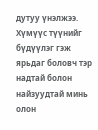дутуу үнэлжээ. Хүмүүс түүнийг бүдүүлэг гэж ярьдаг боловч тэр надтай болон найзуудтай минь олон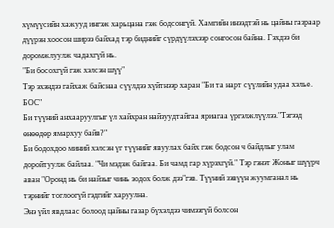хүмүүсийн хажууд ингэж харьцана гэж бодсонгүй. Хамгийн инээдтэй нь цайны газраар дүүрэн хоосон ширээ байхад тэр биднийг сүрдүүлэхээр сонгосон байна. Гэхдээ би доромжлуулж чадахгүй нь.
"Би босохгүй гэж хэлсэн шүү"
Тэр эхэндээ гайхаж байснаа сүүлдээ хүйтнээр харан "Би та нарт сүүлийн удаа хэлье. БОС"
Би түүний анхааруулгыг үл хайхран найзуудтайгаа яриагаа үргэлжлүүлээ."Тэгээд өнөөдөр ямархуу байв?"
Би бодохдоо миний хэлсэн үг түүнийг явуулах байх гэж бодсон ч байдлыг улам доройтуулж байлаа. "Чи мэдэж байгаа. Би чамд гар хүрэхгүй." Тэр гэнэт Жоныг шүүрч аван "Оронд нь би найзыг чинь зодох болж дээ"гэв. Түүний зэвүүн жуумганал нь тэрнийг тоглоогүй гэдгийг харуулна.
Энэ үйл явдлаас болоод цайны газар бүхэлдээ чимээгүй болсон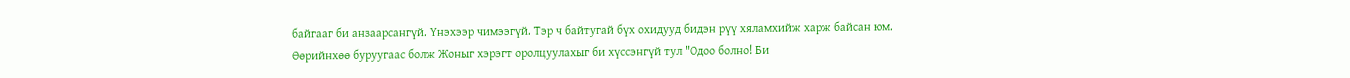байгааг би анзаарсангүй. Үнэхээр чимээгүй. Тэр ч байтугай бүх охидууд бидэн рүү хяламхийж харж байсан юм.
Өөрийнхөө буруугаас болж Жоныг хэрэгт оролцуулахыг би хүссэнгүй тул "Одоо болно! Би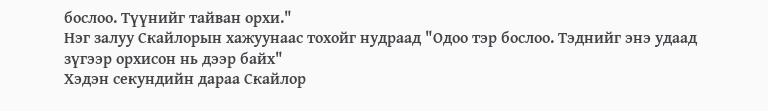бослоо. Түүнийг тайван орхи."
Нэг залуу Скайлорын хажуунаас тохойг нудраад "Одоо тэр бослоо. Тэднийг энэ удаад зүгээр орхисон нь дээр байх"
Хэдэн секундийн дараа Скайлор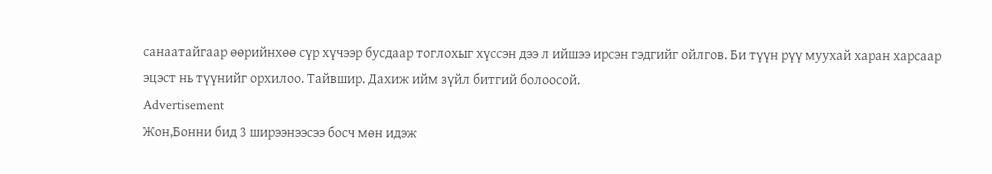санаатайгаар өөрийнхөө сүр хүчээр бусдаар тоглохыг хүссэн дээ л ийшээ ирсэн гэдгийг ойлгов. Би түүн рүү муухай харан харсаар эцэст нь түүнийг орхилоо. Тайвшир. Дахиж ийм зүйл битгий болоосой.
Advertisement
Жон,Бонни бид 3 ширээнээсээ босч мөн идэж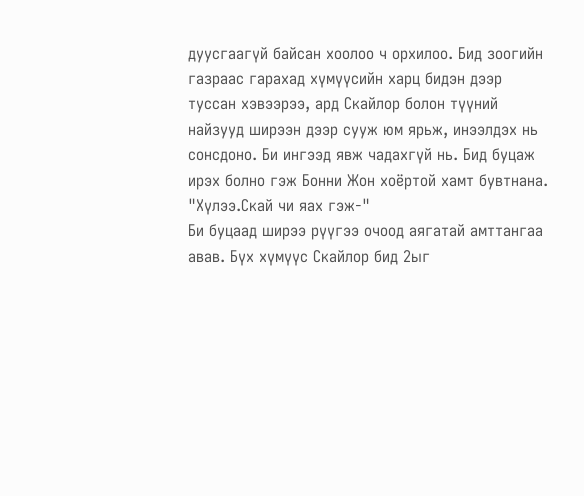дуусгаагүй байсан хоолоо ч орхилоо. Бид зоогийн газраас гарахад хүмүүсийн харц бидэн дээр туссан хэвээрээ, ард Скайлор болон түүний найзууд ширээн дээр сууж юм ярьж, инээлдэх нь сонсдоно. Би ингээд явж чадахгүй нь. Бид буцаж ирэх болно гэж Бонни Жон хоёртой хамт бувтнана.
"Хүлээ.Скай чи яах гэж-"
Би буцаад ширээ рүүгээ очоод аягатай амттангаа авав. Бүх хүмүүс Скайлор бид 2ыг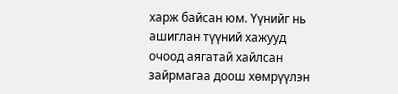харж байсан юм. Үүнийг нь ашиглан түүний хажууд очоод аягатай хайлсан зайрмагаа доош хөмрүүлэн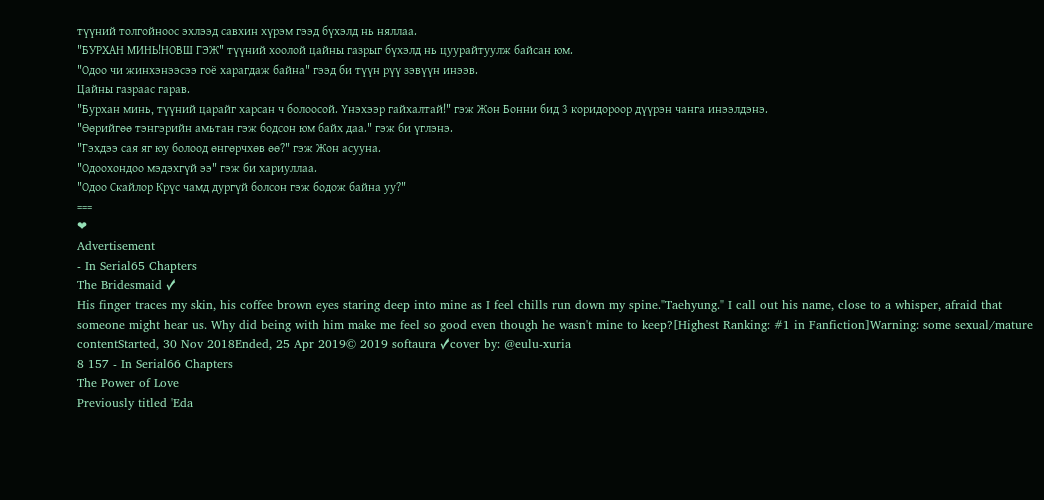түүний толгойноос эхлээд савхин хүрэм гээд бүхэлд нь няллаа.
"БУРХАН МИНЬ!НОВШ ГЭЖ" түүний хоолой цайны газрыг бүхэлд нь цуурайтуулж байсан юм.
"Одоо чи жинхэнээсээ гоё харагдаж байна" гээд би түүн рүү зэвүүн инээв.
Цайны газраас гарав.
"Бурхан минь, түүний царайг харсан ч болоосой. Үнэхээр гайхалтай!" гэж Жон Бонни бид 3 коридороор дүүрэн чанга инээлдэнэ.
"Өөрийгөө тэнгэрийн амьтан гэж бодсон юм байх даа." гэж би үглэнэ.
"Гэхдээ сая яг юу болоод өнгөрчхөв өө?" гэж Жон асууна.
"Одоохондоо мэдэхгүй ээ" гэж би хариуллаа.
"Одоо Скайлор Крүс чамд дургүй болсон гэж бодож байна уу?"
===
❤
Advertisement
- In Serial65 Chapters
The Bridesmaid ✓
His finger traces my skin, his coffee brown eyes staring deep into mine as I feel chills run down my spine."Taehyung." I call out his name, close to a whisper, afraid that someone might hear us. Why did being with him make me feel so good even though he wasn't mine to keep?[Highest Ranking: #1 in Fanfiction]Warning: some sexual/mature contentStarted, 30 Nov 2018Ended, 25 Apr 2019© 2019 softaura ✓cover by: @eulu-xuria
8 157 - In Serial66 Chapters
The Power of Love
Previously titled 'Eda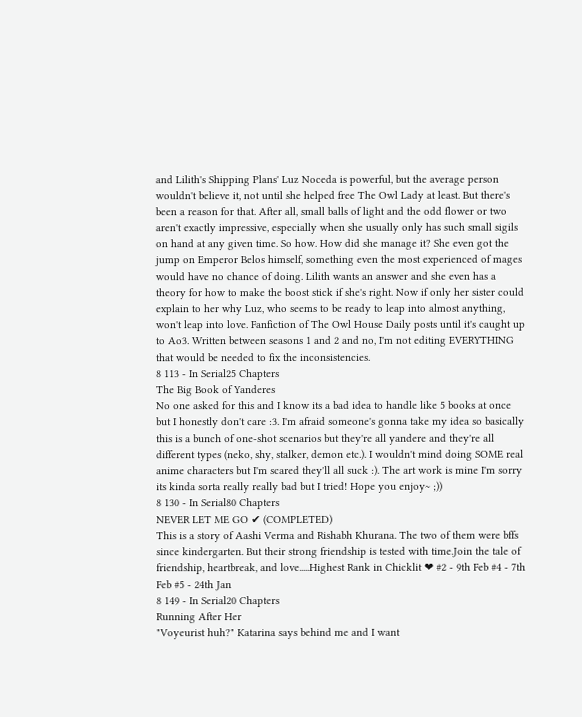and Lilith's Shipping Plans' Luz Noceda is powerful, but the average person wouldn't believe it, not until she helped free The Owl Lady at least. But there's been a reason for that. After all, small balls of light and the odd flower or two aren't exactly impressive, especially when she usually only has such small sigils on hand at any given time. So how. How did she manage it? She even got the jump on Emperor Belos himself, something even the most experienced of mages would have no chance of doing. Lilith wants an answer and she even has a theory for how to make the boost stick if she's right. Now if only her sister could explain to her why Luz, who seems to be ready to leap into almost anything, won't leap into love. Fanfiction of The Owl House Daily posts until it's caught up to Ao3. Written between seasons 1 and 2 and no, I'm not editing EVERYTHING that would be needed to fix the inconsistencies.
8 113 - In Serial25 Chapters
The Big Book of Yanderes
No one asked for this and I know its a bad idea to handle like 5 books at once but I honestly don't care :3. I'm afraid someone's gonna take my idea so basically this is a bunch of one-shot scenarios but they're all yandere and they're all different types (neko, shy, stalker, demon etc.). I wouldn't mind doing SOME real anime characters but I'm scared they'll all suck :). The art work is mine I'm sorry its kinda sorta really really bad but I tried! Hope you enjoy~ ;))
8 130 - In Serial80 Chapters
NEVER LET ME GO ✔ (COMPLETED)
This is a story of Aashi Verma and Rishabh Khurana. The two of them were bffs since kindergarten. But their strong friendship is tested with time.Join the tale of friendship, heartbreak, and love.....Highest Rank in Chicklit ❤ #2 - 9th Feb #4 - 7th Feb #5 - 24th Jan
8 149 - In Serial20 Chapters
Running After Her
"Voyeurist huh?" Katarina says behind me and I want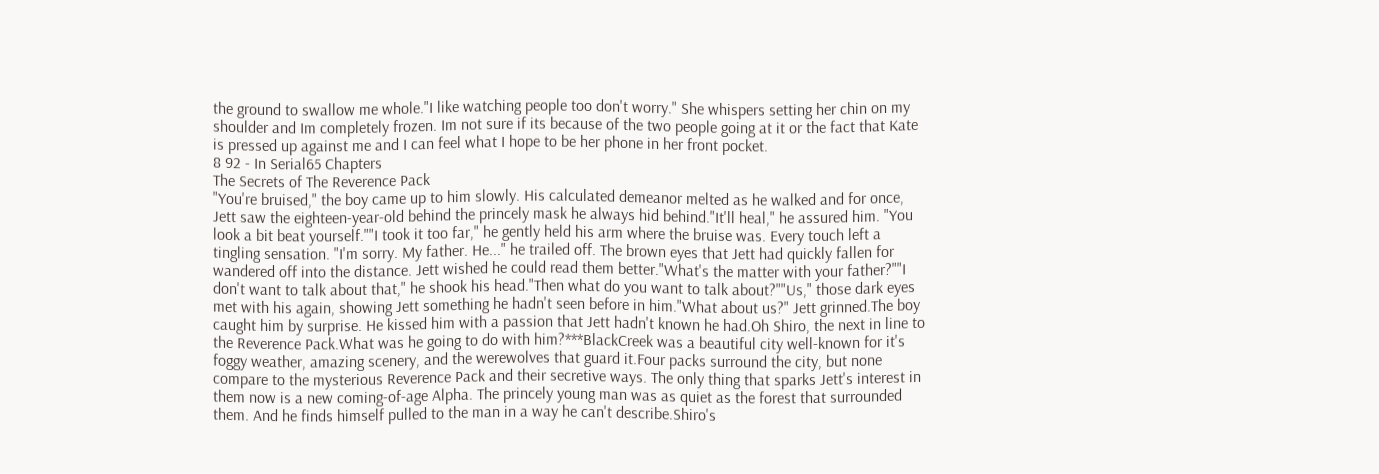the ground to swallow me whole."I like watching people too don't worry." She whispers setting her chin on my shoulder and Im completely frozen. Im not sure if its because of the two people going at it or the fact that Kate is pressed up against me and I can feel what I hope to be her phone in her front pocket.
8 92 - In Serial65 Chapters
The Secrets of The Reverence Pack
"You're bruised," the boy came up to him slowly. His calculated demeanor melted as he walked and for once, Jett saw the eighteen-year-old behind the princely mask he always hid behind."It'll heal," he assured him. "You look a bit beat yourself.""I took it too far," he gently held his arm where the bruise was. Every touch left a tingling sensation. "I'm sorry. My father. He..." he trailed off. The brown eyes that Jett had quickly fallen for wandered off into the distance. Jett wished he could read them better."What's the matter with your father?""I don't want to talk about that," he shook his head."Then what do you want to talk about?""Us," those dark eyes met with his again, showing Jett something he hadn't seen before in him."What about us?" Jett grinned.The boy caught him by surprise. He kissed him with a passion that Jett hadn't known he had.Oh Shiro, the next in line to the Reverence Pack.What was he going to do with him?***BlackCreek was a beautiful city well-known for it's foggy weather, amazing scenery, and the werewolves that guard it.Four packs surround the city, but none compare to the mysterious Reverence Pack and their secretive ways. The only thing that sparks Jett's interest in them now is a new coming-of-age Alpha. The princely young man was as quiet as the forest that surrounded them. And he finds himself pulled to the man in a way he can't describe.Shiro's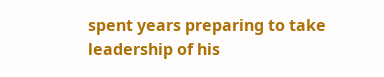spent years preparing to take leadership of his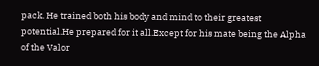pack. He trained both his body and mind to their greatest potential.He prepared for it all.Except for his mate being the Alpha of the Valor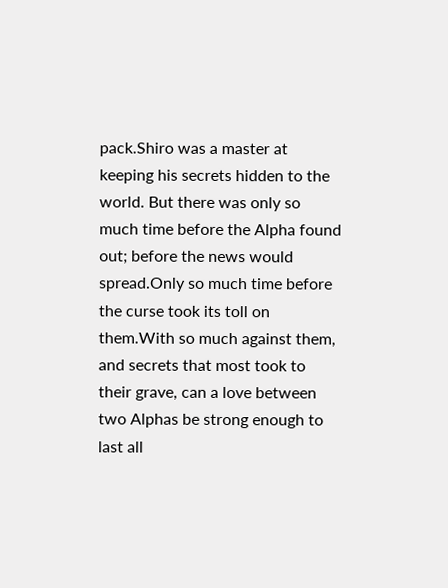pack.Shiro was a master at keeping his secrets hidden to the world. But there was only so much time before the Alpha found out; before the news would spread.Only so much time before the curse took its toll on them.With so much against them, and secrets that most took to their grave, can a love between two Alphas be strong enough to last all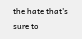the hate that's sure to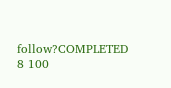follow?COMPLETED
8 100